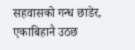सहवासको गन्ध छाडेर, एकाबिहानै उठछ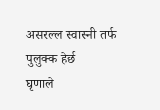असरल्ल स्वास्नी तर्फ पुलुक्क हेर्छ
घृणाले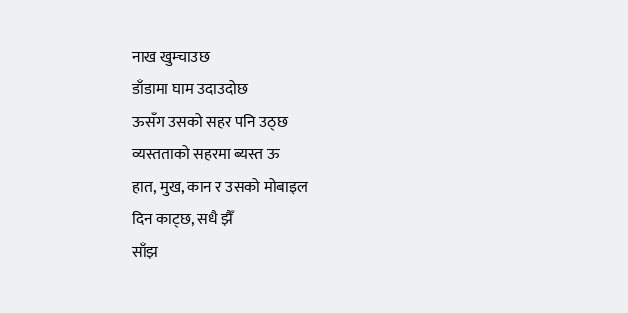नाख खुम्चाउछ
डाँडामा घाम उदाउदोछ
ऊसँग उसको सहर पनि उठ्छ
व्यस्तताको सहरमा ब्यस्त ऊ
हात, मुख, कान र उसको मोबाइल
दिन काट्छ, सधै झैँ
साँझ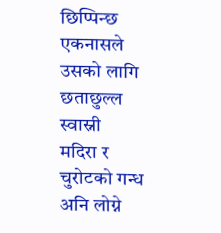छिप्पिन्छ एकनासले
उसको लागि छताछुल्ल स्वास्नी
मदिरा र चुरोटको गन्ध अनि लोग्ने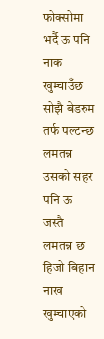फोक्सोमा भर्दै ऊ पनि नाक खुम्चाउँछ
सोझै बेडरुम तर्फ पल्टन्छ लमतन्न
उसको सहर पनि ऊ जस्तै लमतन्न छ
हिजो बिहान नाख खुम्चाएको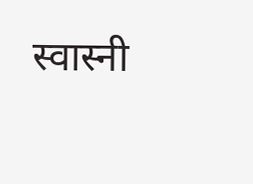स्वास्नी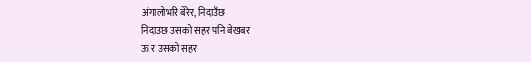अंगालोभरि बेरेर, निदाउँछ
निदाउछ उसको सहर पनि बेखबर
ऊ र उसको सहर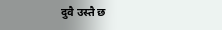दुवै उस्तै छ